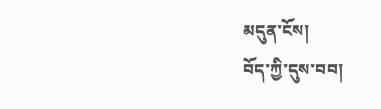མདུན་ངོས།
བོད་ཀྱི་དུས་བབ།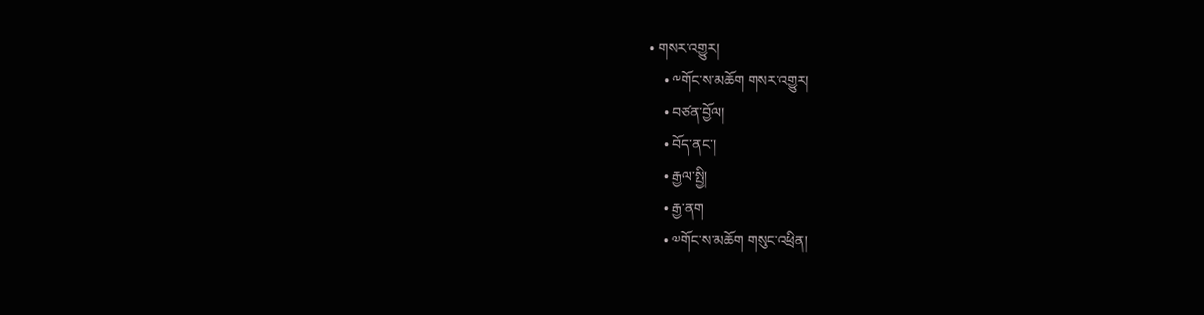• གསར་འགྱུར།
    • ༸གོང་ས་མཆོག གསར་འགྱུར།
    • བཙན་བྱོལ།
    • བོད་ནང་།
    • རྒྱལ་སྤྱི།
    • རྒྱ་ནག
    • ༧གོང་ས་མཆོག གསུང་འཕྲིན།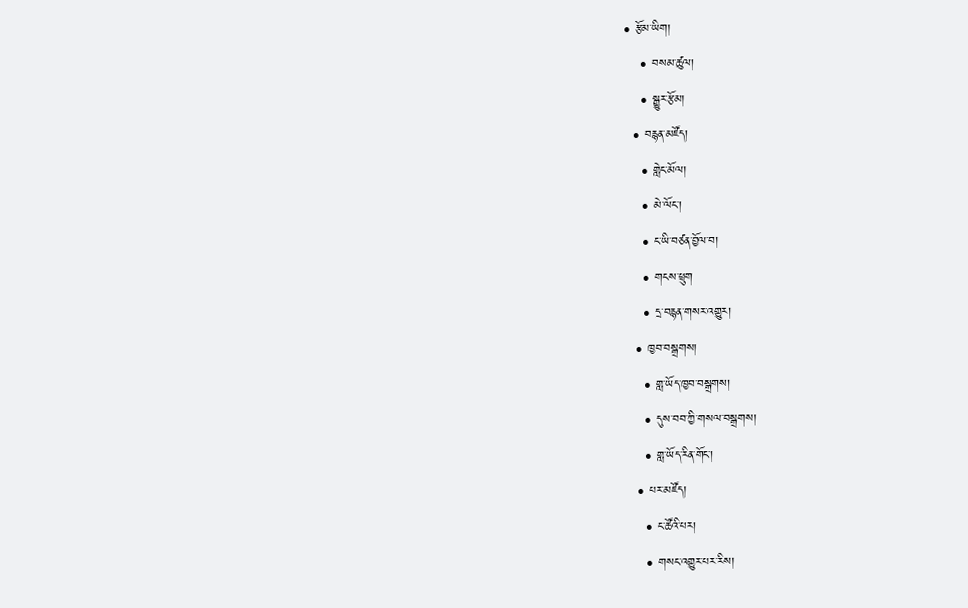• རྩོམ་ཡིག།
    • བསམ་ཚུལ།
    • སྒྱུར་རྩོམ།
  • བརྙན་མཛོད།
    • གླེང་མོལ།
    • མེ་ལོང་།
    • ང་ཡི་བཙན་བྱོལ་བ།
    • གངས་ཕྲུག
    • དྲ་བརྙན་གསར་འགྱུར།
  • ཁྱབ་བསྒྲགས།
    • གླ་ཡོད་ཁྱབ་བསྒྲགས།
    • དུས་བབ་ཀྱི་གསལ་བསྒྲགས།
    • གླ་ཡོད་རིན་གོང་།
  • པར་མཛོད།
    • ང་ཚོའི་པར།
    • གསང་འགྱུར་པར་རིས།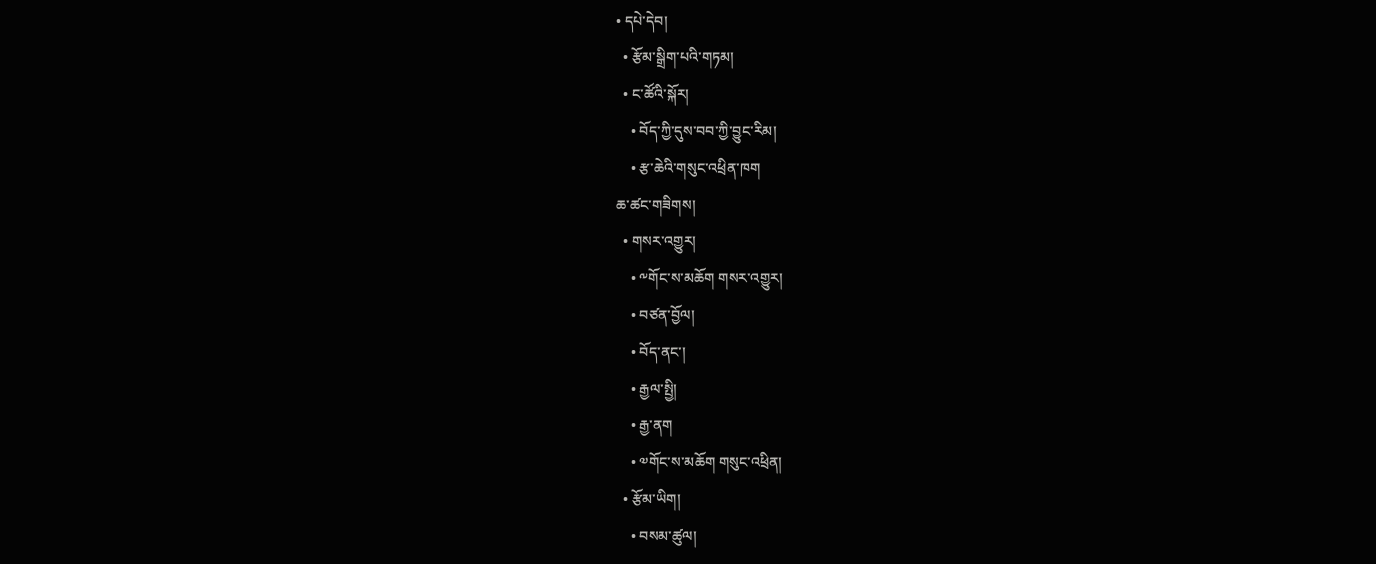• དཔེ་དེབ།
  • རྩོམ་སྒྲིག་པའི་གཏམ།
  • ང་ཚོའི་སྐོར།
    • བོད་ཀྱི་དུས་བབ་ཀྱི་བྱུང་རིམ།
    • རྩ་ཆེའི་གསུང་འཕྲིན་ཁག
ཆ་ཚང་གཟིགས།
  • གསར་འགྱུར།
    • ༸གོང་ས་མཆོག གསར་འགྱུར།
    • བཙན་བྱོལ།
    • བོད་ནང་།
    • རྒྱལ་སྤྱི།
    • རྒྱ་ནག
    • ༧གོང་ས་མཆོག གསུང་འཕྲིན།
  • རྩོམ་ཡིག།
    • བསམ་ཚུལ།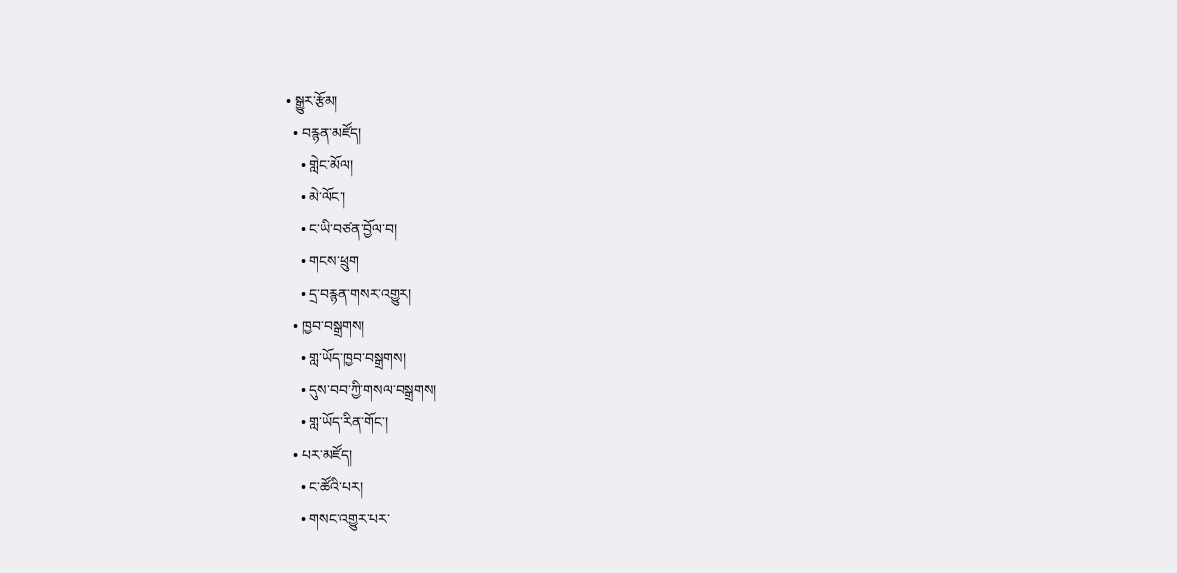• སྒྱུར་རྩོམ།
  • བརྙན་མཛོད།
    • གླེང་མོལ།
    • མེ་ལོང་།
    • ང་ཡི་བཙན་བྱོལ་བ།
    • གངས་ཕྲུག
    • དྲ་བརྙན་གསར་འགྱུར།
  • ཁྱབ་བསྒྲགས།
    • གླ་ཡོད་ཁྱབ་བསྒྲགས།
    • དུས་བབ་ཀྱི་གསལ་བསྒྲགས།
    • གླ་ཡོད་རིན་གོང་།
  • པར་མཛོད།
    • ང་ཚོའི་པར།
    • གསང་འགྱུར་པར་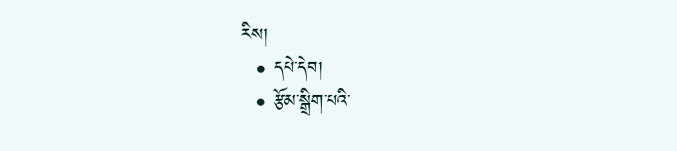རིས།
  • དཔེ་དེབ།
  • རྩོམ་སྒྲིག་པའི་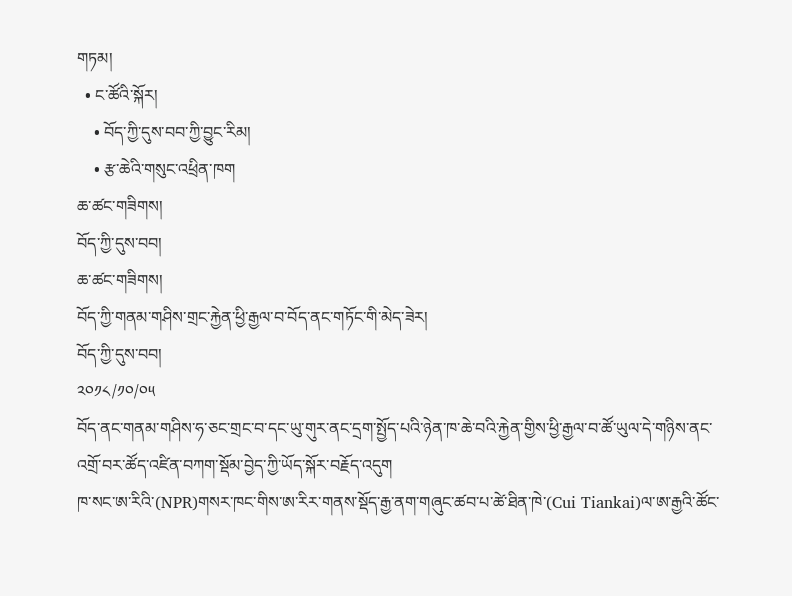གཏམ།
  • ང་ཚོའི་སྐོར།
    • བོད་ཀྱི་དུས་བབ་ཀྱི་བྱུང་རིམ།
    • རྩ་ཆེའི་གསུང་འཕྲིན་ཁག
ཆ་ཚང་གཟིགས།
བོད་ཀྱི་དུས་བབ།
ཆ་ཚང་གཟིགས།
བོད་ཀྱི་གནམ་གཤིས་གྲང་རྐྱེན་ཕྱི་རྒྱལ་བ་བོད་ནང་གཏོང་གི་མེད་ཟེར།
བོད་ཀྱི་དུས་བབ།
༢༠༡༨/༡༠/༠༥
བོད་ནང་གནམ་གཤིས་ཧ་ཅང་གྲང་བ་དང་ཡུ་གུར་ནང་དྲག་སྤྱོད་པའི་ཉེན་ཁ་ཆེ་བའི་རྐྱེན་གྱིས་ཕྱི་རྒྱལ་བ་ཚོ་ཡུལ་དེ་གཉིས་ནང་འགྲོ་བར་ཚོད་འཛིན་བཀག་སྡོམ་བྱེད་ཀྱི་ཡོད་སྐོར་བརྗོད་འདུག
ཁ་སང་ཨ་རིའི་(NPR)གསར་ཁང་གིས་ཨ་རིར་གནས་སྡོད་རྒྱ་ནག་གཞུང་ཚབ་པ་ཚེ་ཐིན་ཁེ་(Cui Tiankai)ལ་ཨ་རྒྱའི་ཚོང་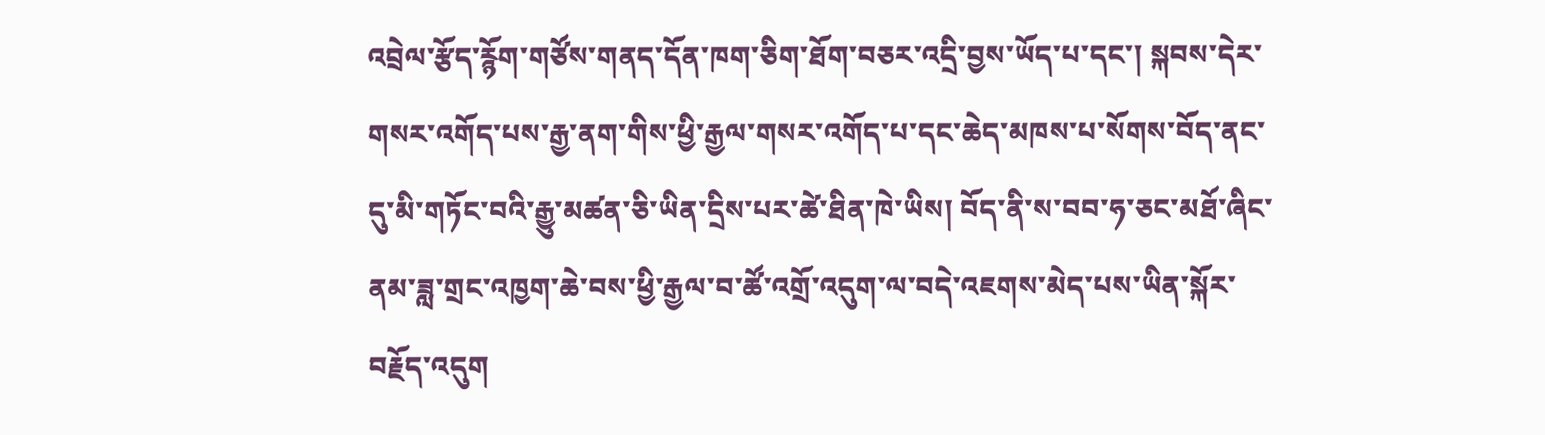འབྲེལ་རྩོད་རྙོག་གཙོས་གནད་དོན་ཁག་ཅིག་ཐོག་བཅར་འདྲི་བྱས་ཡོད་པ་དང་། སྐབས་དེར་གསར་འགོད་པས་རྒྱ་ནག་གིས་ཕྱི་རྒྱལ་གསར་འགོད་པ་དང་ཆེད་མཁས་པ་སོགས་བོད་ནང་དུ་མི་གཏོང་བའི་རྒྱུ་མཚན་ཅི་ཡིན་དྲིས་པར་ཚེ་ཐིན་ཁེ་ཡིས། བོད་ནི་ས་བབ་ཧ་ཅང་མཐོ་ཞིང་ནམ་ཟླ་གྲང་འཁྱག་ཆེ་བས་ཕྱི་རྒྱལ་བ་ཚོ་འགྲོ་འདུག་ལ་བདེ་འཇགས་མེད་པས་ཡིན་སྐོར་བརྗོད་འདུག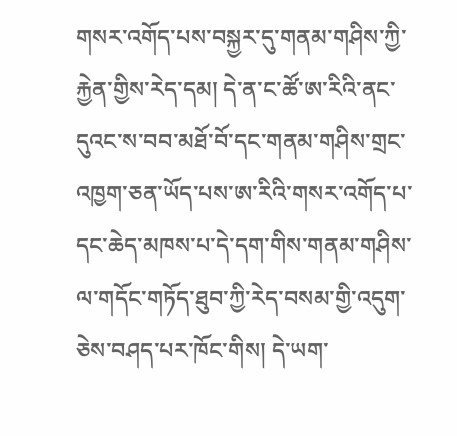གསར་འགོད་པས་བསྐྱར་དུ་གནམ་གཤིས་ཀྱི་རྐྱེན་གྱིས་རེད་དམ། དེ་ན་ང་ཚོ་ཨ་རིའི་ནང་དུའང་ས་བབ་མཐོ་བོ་དང་གནམ་གཤིས་གྲང་འཁྱག་ཅན་ཡོད་པས་ཨ་རིའི་གསར་འགོད་པ་དང་ཆེད་མཁས་པ་དེ་དག་གིས་གནམ་གཤིས་ལ་གདོང་གཏོད་ཐུབ་ཀྱི་རེད་བསམ་གྱི་འདུག་ཅེས་བཤད་པར་ཁོང་གིས། དེ་ཡག་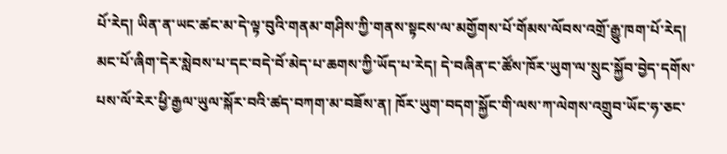པོ་རེད། ཡིན་ན་ཡང་ཚང་མ་དེ་ལྟ་བུའི་གནམ་གཤིས་ཀྱི་གནས་སྟངས་ལ་མགྱོགས་པོ་གོམས་ལོབས་འགྲོ་རྒྱུ་ཁག་པོ་རེད། མང་པོ་ཞིག་དེར་སླེབས་པ་དང་བདེ་བོ་མེད་པ་ཆགས་ཀྱི་ཡོད་པ་རེད། དེ་བཞིན་ང་ཚོས་ཁོར་ཡུག་ལ་སྲུང་སྐྱོབ་བྱེད་དགོས་པས་ལོ་རེར་ཕྱི་རྒྱལ་ཡུལ་སྐོར་བའི་ཚད་བཀག་མ་བཟོས་ན། ཁོར་ཡུག་བདག་སྐྱོང་གི་ལས་ཀ་ལེགས་འགྲུབ་ཡོང་ཧ་ཅང་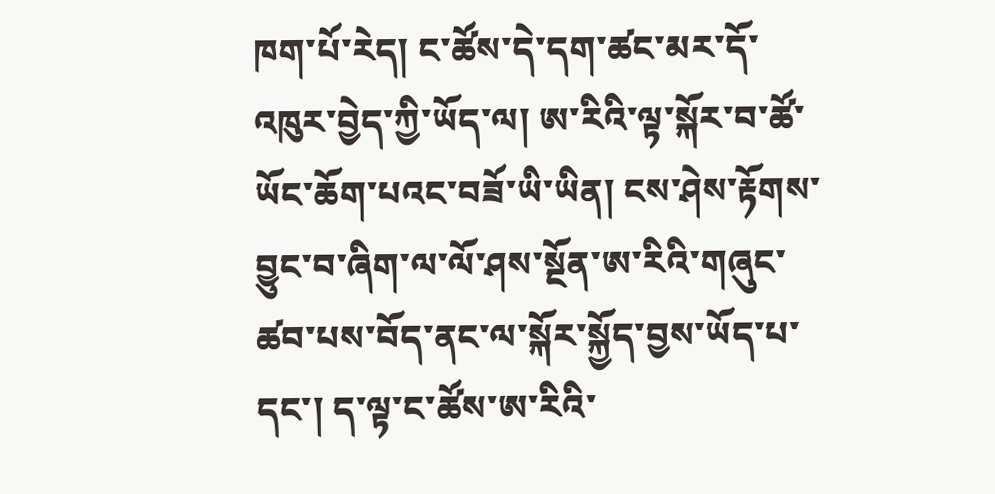ཁག་པོ་རེད། ང་ཚོས་དེ་དག་ཚང་མར་དོ་འཁུར་བྱེད་ཀྱི་ཡོད་ལ། ཨ་རིའི་ལྟ་སྐོར་བ་ཚོ་ཡོང་ཆོག་པའང་བཟོ་ཡི་ཡིན། ངས་ཤེས་རྟོགས་བྱུང་བ་ཞིག་ལ་ལོ་ཤས་སྔོན་ཨ་རིའི་གཞུང་ཚབ་པས་བོད་ནང་ལ་སྐོར་སྐྱོད་བྱས་ཡོད་པ་དང་། ད་ལྟ་ང་ཚོས་ཨ་རིའི་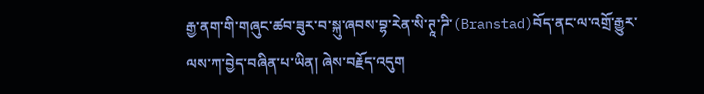རྒྱ་ནག་གི་གཞུང་ཚབ་ཟུར་བ་སྐུ་ཞབས་བྷ་རེན་སི་ཊཱ་ཌི་(Branstad)བོད་ནང་ལ་འགྲོ་རྒྱུར་ལས་ཀ་བྱེད་བཞིན་པ་ཡིན། ཞེས་བརྗོད་འདུག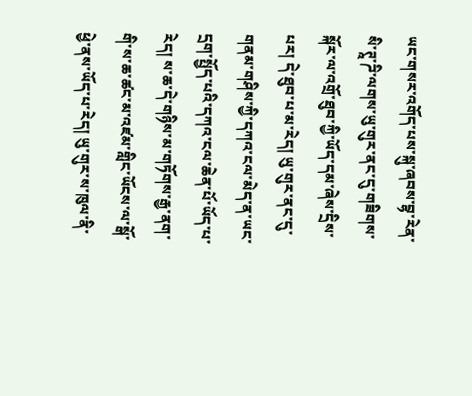ཡང་གསར་འགོད་པས་སྐུ་ཞབས་བྷ་རེན་སི་ཊཱ་ཌི་ལགས་ཡུ་གུར་ནང་དུ་གཟིགས་སྐོར་ལ་འགྲོ་ཐུབ་ཀྱི་ཡོད་དམ་ཞེས་དྲིས་པར། དེ་ཐུབ་པ་མ་རེད། ཡུ་གུར་ནང་དུ་གནམ་གཤིས་ཀྱི་དཀའ་ངལ་མེད་ན་ཡང་དྲག་སྤྱོད་པའི་དཀའ་ངལ་ཆེན་པོ་ཡོད་པ་རེད། ས་ཆ་དེ་གཉིས་མ་གཏོགས་རྒྱ་ནག་གི་ས་ཆ་ཚང་མ་འཛམ་གླིང་ཡོངས་ལ་སྒོ་ཕྱེ་ནས་ཡོད་པ་རེད། ཡུ་གུར་ས་ཁུལ་ནི་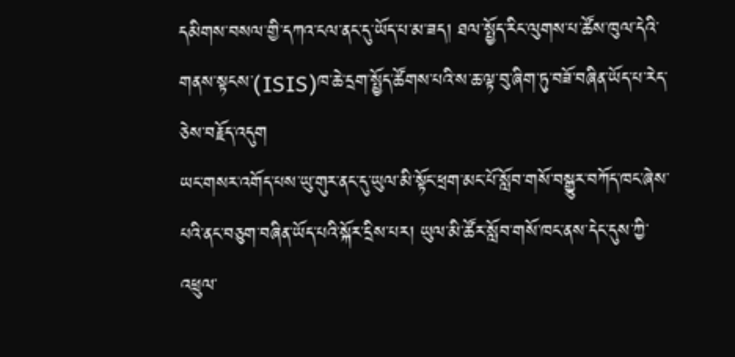དམིགས་བསལ་གྱི་དཀའ་ངལ་ནང་དུ་ཡོད་པ་མ་ཟད། ཐལ་སྤྱོད་རིང་ལུགས་པ་ཚོས་ཁུལ་དེའི་གནས་སྟངས་(ISIS)ཁ་ཆེ་དྲག་སྤྱོད་ཚོགས་པའི་ས་ཆ་ལྟ་བུ་ཞིག་ཏུ་བཟོ་བཞིན་ཡོད་པ་རེད་ཅེས་བརྗོད་འདུག
ཡང་གསར་འགོད་པས་ཡུ་གུར་ནང་དུ་ཡུལ་མི་སྟོང་ཕྲག་མང་པོ་སློབ་གསོ་བསྒྱུར་བཀོད་ཁང་ཞེས་པའི་ནང་བཅུག་བཞིན་ཡོད་པའི་སྐོར་དྲིས་པར། ཡུལ་མི་ཚོར་སློབ་གསོ་ཁང་ནས་དེང་དུས་ཀྱི་འཕྲུལ་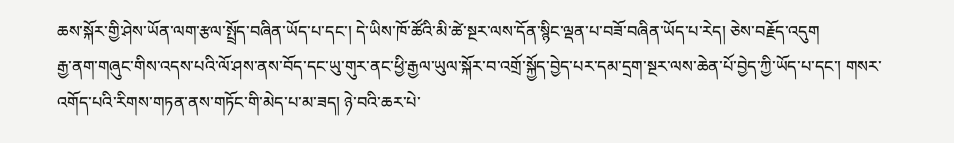ཆས་སྐོར་གྱི་ཤེས་ཡོན་ལག་རྩལ་སྤྲོད་བཞིན་ཡོད་པ་དང་། དེ་ཡིས་ཁོ་ཚོའི་མི་ཚེ་སྔར་ལས་དོན་སྙིང་ལྡན་པ་བཟོ་བཞིན་ཡོད་པ་རེད། ཅེས་བརྗོད་འདུག
རྒྱ་ནག་གཞུང་གིས་འདས་པའི་ལོ་ཤས་ནས་བོད་དང་ཡུ་གུར་ནང་ཕྱི་རྒྱལ་ཡུལ་སྐོར་བ་འགྲོ་སྐྱོད་བྱེད་པར་དམ་དྲག་སྔར་ལས་ཆེན་པོ་བྱེད་ཀྱི་ཡོད་པ་དང་། གསར་འགོད་པའི་རིགས་གཏན་ནས་གཏོང་གི་མེད་པ་མ་ཟད། ཉེ་བའི་ཆར་པེ་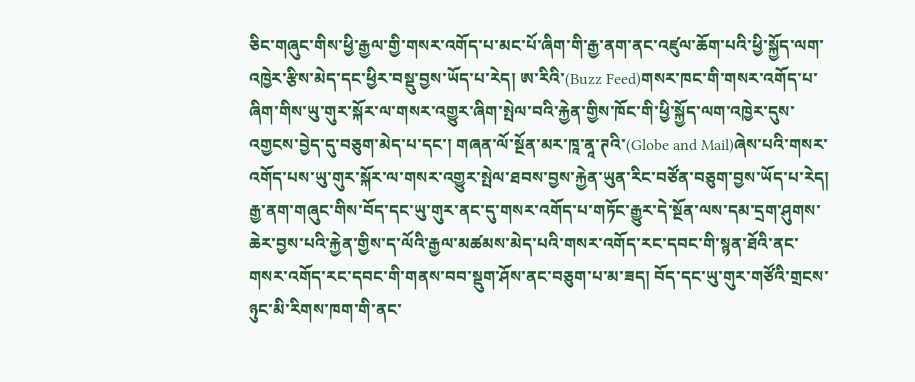ཅིང་གཞུང་གིས་ཕྱི་རྒྱལ་གྱི་གསར་འགོད་པ་མང་པོ་ཞིག་གི་རྒྱ་ནག་ནང་འཛུལ་ཆོག་པའི་ཕྱི་སྐྱོད་ལག་འཁྱེར་རྩིས་མེད་དང་ཕྱིར་བསྡུ་བྱས་ཡོད་པ་རེད། ཨ་རིའི་(Buzz Feed)གསར་ཁང་གི་གསར་འགོད་པ་ཞིག་གིས་ཡུ་གུར་སྐོར་ལ་གསར་འགྱུར་ཞིག་སྤེལ་བའི་རྐྱེན་གྱིས་ཁོང་གི་ཕྱི་སྐྱོད་ལག་འཁྱེར་དུས་འགྱངས་བྱེད་དུ་བཅུག་མེད་པ་དང་། གཞན་ལོ་སྔོན་མར་ཁཱ་ནཱ་ཊའི་(Globe and Mail)ཞེས་པའི་གསར་འགོད་པས་ཡུ་གུར་སྐོར་ལ་གསར་འགྱུར་སྤེལ་ཐབས་བྱས་རྐྱེན་ཡུན་རིང་བཙོན་བཅུག་བྱས་ཡོད་པ་རེད། རྒྱ་ནག་གཞུང་གིས་བོད་དང་ཡུ་གུར་ནང་དུ་གསར་འགོད་པ་གཏོང་རྒྱུར་དེ་སྔོན་ལས་དམ་དྲག་ཤུགས་ཆེར་བྱས་པའི་རྐྱེན་གྱིས་ད་ལོའི་རྒྱལ་མཚམས་མེད་པའི་གསར་འགོད་རང་དབང་གི་སྙན་ཐོའི་ནང་གསར་འགོད་རང་དབང་གི་གནས་བབ་སྡུག་ཤོས་ནང་བཅུག་པ་མ་ཟད། བོད་དང་ཡུ་གུར་གཙོའི་གྲངས་ཉུང་མི་རིགས་ཁག་གི་ནང་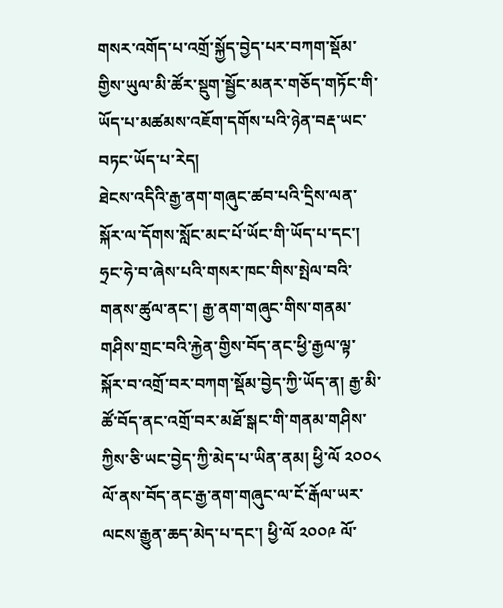གསར་འགོད་པ་འགྲོ་སྐྱོད་བྱེད་པར་བཀག་སྡོམ་གྱིས་ཡུལ་མི་ཚོར་སྡུག་སྦྱོང་མནར་གཅོད་གཏོང་གི་ཡོད་པ་མཚམས་འཇོག་དགོས་པའི་ཉེན་བརྡ་ཡང་བཏང་ཡོད་པ་རེད།
ཐེངས་འདིའི་རྒྱ་ནག་གཞུང་ཚབ་པའི་དྲིས་ལན་སྐོར་ལ་དོགས་སློང་མང་པོ་ཡོང་གི་ཡོད་པ་དང་། ཧྲང་ཧེ་བ་ཞེས་པའི་གསར་ཁང་གིས་སྤེལ་བའི་གནས་ཚུལ་ནང་། རྒྱ་ནག་གཞུང་གིས་གནམ་གཤིས་གྲང་བའི་རྐྱེན་གྱིས་བོད་ནང་ཕྱི་རྒྱལ་ལྟ་སྐོར་བ་འགྲོ་བར་བཀག་སྡོམ་བྱེད་ཀྱི་ཡོད་ན། རྒྱ་མི་ཚོ་བོད་ནང་འགྲོ་བར་མཐོ་སྒང་གི་གནམ་གཤིས་ཀྱིས་ཅི་ཡང་བྱེད་ཀྱི་མེད་པ་ཡིན་ནམ། ཕྱི་ལོ ༢༠༠༨ ལོ་ནས་བོད་ནང་རྒྱ་ནག་གཞུང་ལ་ངོ་རྒོལ་ཡར་ལངས་རྒྱུན་ཆད་མེད་པ་དང་། ཕྱི་ལོ ༢༠༠༩ ལོ་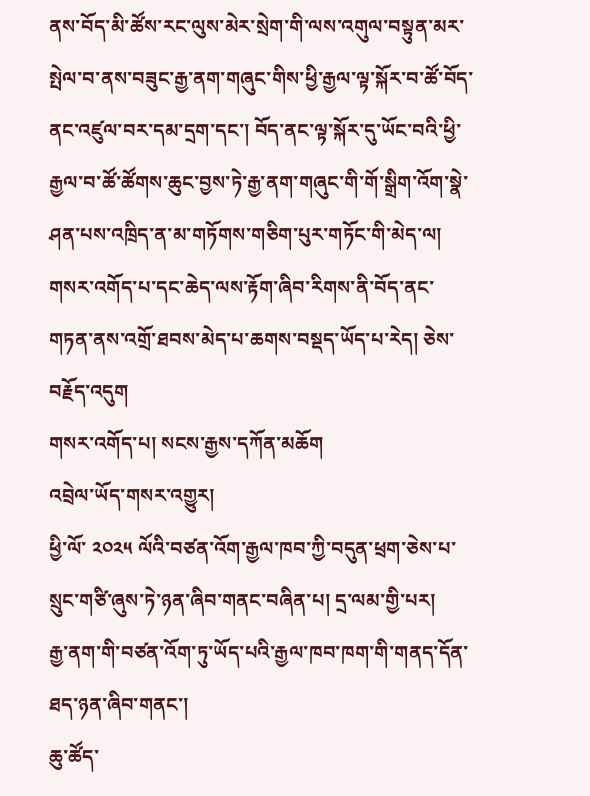ནས་བོད་མི་ཚོས་རང་ལུས་མེར་སྲེག་གི་ལས་འགུལ་བསྟུན་མར་སྤེལ་བ་ནས་བཟུང་རྒྱ་ནག་གཞུང་གིས་ཕྱི་རྒྱལ་ལྟ་སྐོར་བ་ཚོ་བོད་ནང་འཛུལ་བར་དམ་དྲག་དང་། བོད་ནང་ལྟ་སྐོར་དུ་ཡོང་བའི་ཕྱི་རྒྱལ་བ་ཚོ་ཚོགས་ཆུང་བྱས་ཏེ་རྒྱ་ནག་གཞུང་གི་གོ་སྒྲིག་འོག་སྣེ་ཤན་པས་འཁྲིད་ན་མ་གཏོགས་གཅིག་པུར་གཏོང་གི་མེད་ལ། གསར་འགོད་པ་དང་ཆེད་ལས་རྟོག་ཞིབ་རིགས་ནི་བོད་ནང་གཏན་ནས་འགྲོ་ཐབས་མེད་པ་ཆགས་བསྡད་ཡོད་པ་རེད། ཅེས་བརྗོད་འདུག
གསར་འགོད་པ། སངས་རྒྱས་དཀོན་མཆོག
འབྲེལ་ཡོད་གསར་འགྱུར།
ཕྱི་ལོ་ ༢༠༢༥ ལོའི་བཙན་འོག་རྒྱལ་ཁབ་ཀྱི་བདུན་ཕྲག་ཅེས་པ་སྲུང་གཙི་ཞུས་ཏེ་ཉན་ཞིབ་གནང་བཞིན་པ། དྲ་ལམ་གྱི་པར།
རྒྱ་ནག་གི་བཙན་འོག་ཏུ་ཡོད་པའི་རྒྱལ་ཁབ་ཁག་གི་གནད་དོན་ཐད་ཉན་ཞིབ་གནང་།
ཆུ་ཚོད་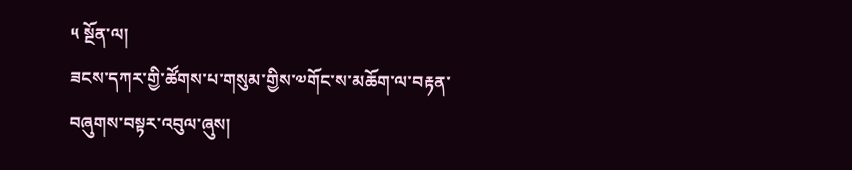༥ སྔོན་ལ།
ཟངས་དཀར་གྱི་ཚོགས་པ་གསུམ་གྱིས་༧གོང་ས་མཆོག་ལ་བརྟན་བཞུགས་བསྟར་འབུལ་ཞུས།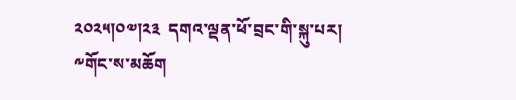༢༠༢༥།༠༧།༢༣  དགའ་ལྡན་ཕོ་བྲང་གི་སྐུ་པར།
༸གོང་ས་མཆོག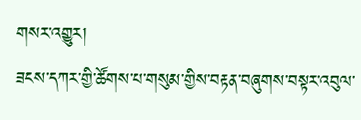གསར་འགྱུར།
ཟངས་དཀར་གྱི་ཚོགས་པ་གསུམ་གྱིས་བརྟན་བཞུགས་བསྟར་འབུལ་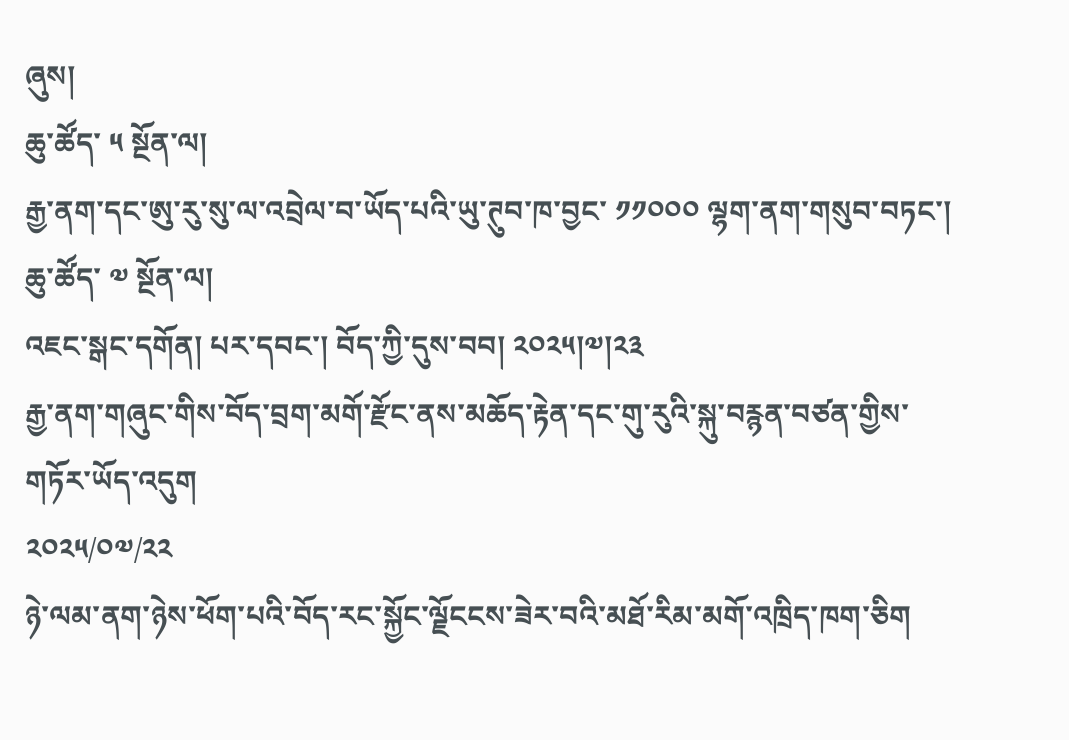ཞུས།
ཆུ་ཚོད་ ༥ སྔོན་ལ།
རྒྱ་ནག་དང་ཨུ་རུ་སུ་ལ་འབྲེལ་བ་ཡོད་པའི་ཡུ་ཊུབ་ཁ་བྱང་ ༡༡༠༠༠ ལྷག་ནག་གསུབ་བཏང་།
ཆུ་ཚོད་ ༧ སྔོན་ལ།
འཇང་སྒང་དགོན། པར་དབང་། བོད་ཀྱི་དུས་བབ། ༢༠༢༥།༧།༢༣
རྒྱ་ནག་གཞུང་གིས་བོད་བྲག་མགོ་རྫོང་ནས་མཆོད་རྟེན་དང་གུ་རུའི་སྐུ་བརྙན་བཙན་གྱིས་གཏོར་ཡོད་འདུག
༢༠༢༥/༠༧/༢༢
ཉེ་ལམ་ནག་ཉེས་ཕོག་པའི་བོད་རང་སྐྱོང་ལྗོངངས་ཟེར་བའི་མཐོ་རིམ་མགོ་འཁྲིད་ཁག་ཅིག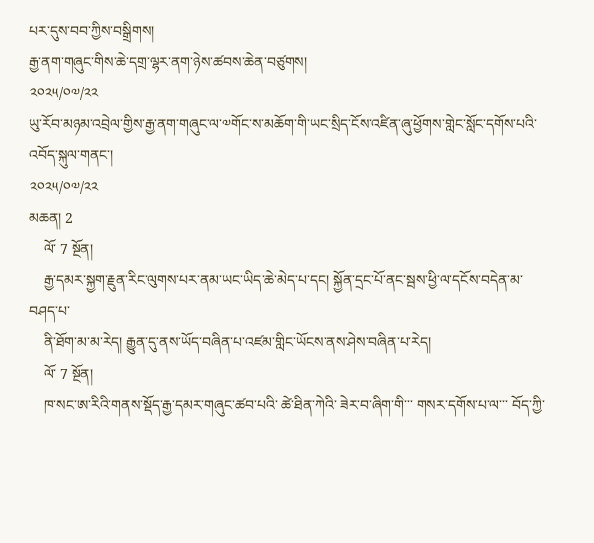པར་དུས་བབ་ཀྱིས་བསྒྲིགས།
རྒྱ་ནག་གཞུང་གིས་ཆེ་དགྲ་ལྷར་ནག་ཉེས་ཚབས་ཆེན་བཙུགས།
༢༠༢༥/༠༧/༢༢
ཡུ་རོབ་མཉམ་འབྲེལ་གྱིས་རྒྱ་ནག་གཞུང་ལ་༧གོང་ས་མཆོག་གི་ཡང་སྲིད་ངོས་འཛིན་ཞུ་ཕྱོགས་གླེང་སློང་དགོས་པའི་འབོད་སྐུལ་གནང་།
༢༠༢༥/༠༧/༢༢
མཆན། 2
    ལོ་ 7 སྔོན།
    རྒྱ་དམར་སྐྱག་རྗུན་རིང་ལུགས་པར་ནམ་ཡང་ཡིད་ཆེ་མེད་པ་དང། སྐྱོན་དྲང་པོ་ནང་སྦས་ཕྱི་ལ་དངོས་བདེན་མ་བཤད་པ་
    ནི་ཐོག་མ་མ་རེད། རྒྱུན་དུ་ནས་ཡོད་བཞིན་པ་འཛམ་གླིང་ཡོངས་ནས་ཤེས་བཞིན་པ་རེད།
    ལོ་ 7 སྔོན།
    ཁ་སང་ཨ་རིའི་གནས་སྡོད་རྒྱ་དམར་གཞུང་ཚབ་པའི་ ཚེ་ཐིན་ཀེའི་ ཟེར་བ་ཞིག་གི་་་ གསར་དགོས་པ་ལ་་་ བོད་ཀྱི་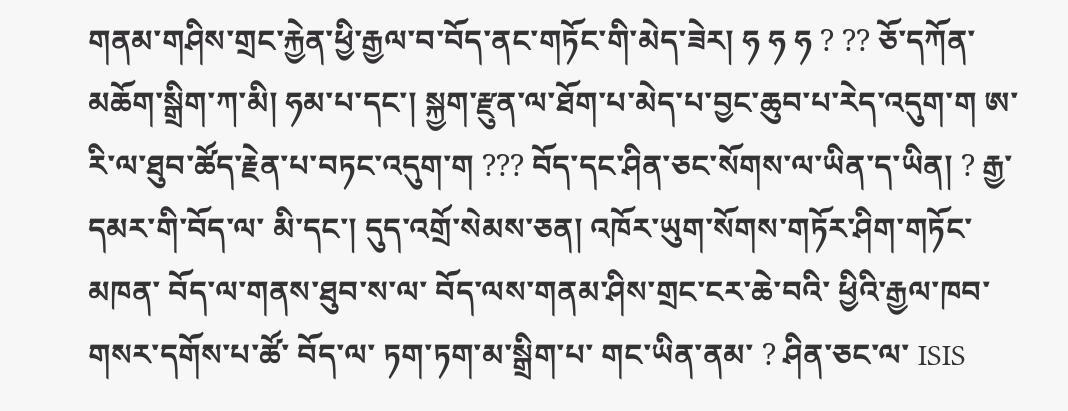གནམ་གཤིས་གྲང་རྐྱེན་ཕྱི་རྒྱལ་བ་བོད་ནང་གཏོང་གི་མེད་ཟེར། ཧ ཧ ཧ ? ?? ཅོ་དཀོན་མཆོག་སྒྲིག་ཀ་མི། ཧམ་པ་དང་། སྐྱག་རྫུན་ལ་ཐོག་པ་མེད་པ་བྱང་ཆུབ་པ་རེད་འདུག་ག ཨ་རི་ལ་ཐུབ་ཚོད་རྗེན་པ་བཏང་འདུག་ག ??? བོད་དང་ཤིན་ཅང་སོགས་ལ་ཡིན་ད་ཡིན། ? རྒྱ་དམར་གི་བོད་ལ་ མི་དང་། དུད་འགྲོ་སེམས་ཅན། འཁོར་ཡུག་སོགས་གཏོར་ཤིག་གཏོང་མཁན་ བོད་ལ་གནས་ཐུབ་ས་ལ་ བོད་ལས་གནམ་ཤིས་གྲང་ངར་ཆེ་བའི་ ཕྱིའི་རྒྱལ་ཁབ་ གསར་དགོས་པ་ཚོ་ བོད་ལ་ ཏག་ཏག་མ་སྒྲིག་པ་ གང་ཡིན་ནམ་ ? ཤིན་ཅང་ལ་ ISIS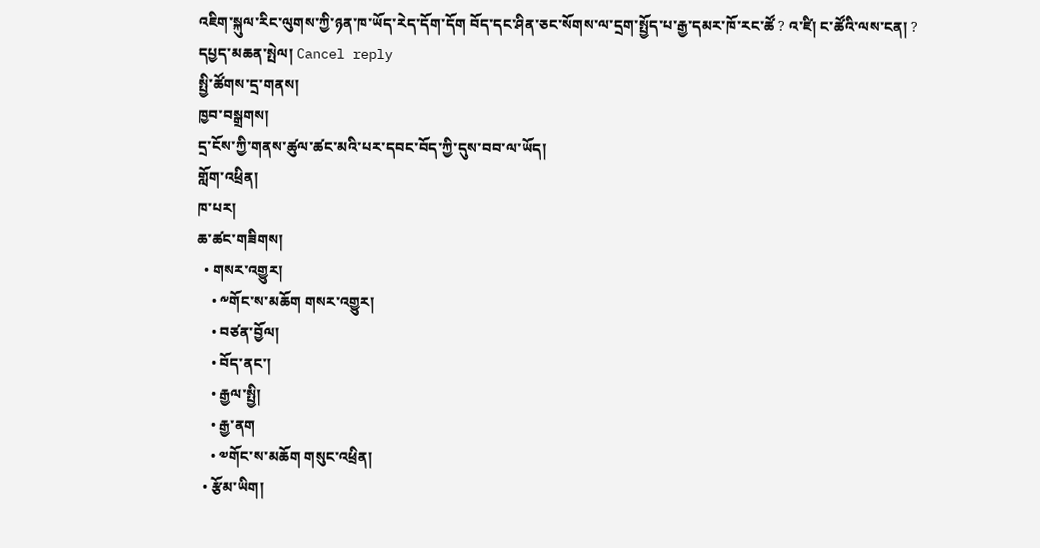འཇིག་སྐུལ་རིང་ལུགས་ཀྱི་ཉན་ཁ་ཡོད་རེད་དོག་དོག བོད་དང་ཤིན་ཅང་སོགས་ལ་དྲག་སྤྱོད་པ་རྒྱ་དམར་ཁོ་རང་ཚོ ? འ་ཛི། ང་ཚོའི་ལས་ངན། ?
དཔྱད་མཆན་སྤེལ། Cancel reply
སྤྱི་ཚོགས་དྲ་གནས།
ཁྱབ་བསྒྲགས།
དྲ་ངོས་ཀྱི་གནས་ཚུལ་ཚང་མའི་པར་དབང་བོད་ཀྱི་དུས་བབ་ལ་ཡོད།
གློག་འཕྲིན།
ཁ་པར།
ཆ་ཚང་གཟིགས།
  • གསར་འགྱུར།
    • ༸གོང་ས་མཆོག གསར་འགྱུར།
    • བཙན་བྱོལ།
    • བོད་ནང་།
    • རྒྱལ་སྤྱི།
    • རྒྱ་ནག
    • ༧གོང་ས་མཆོག གསུང་འཕྲིན།
  • རྩོམ་ཡིག།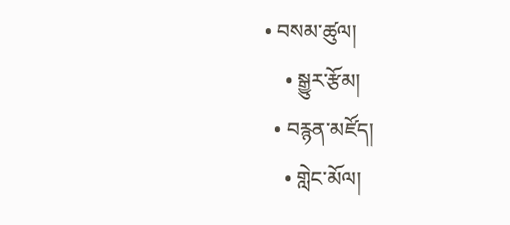• བསམ་ཚུལ།
    • སྒྱུར་རྩོམ།
  • བརྙན་མཛོད།
    • གླེང་མོལ།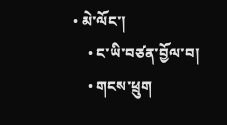• མེ་ལོང་།
    • ང་ཡི་བཙན་བྱོལ་བ།
    • གངས་ཕྲུག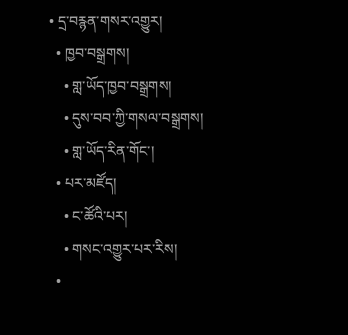• དྲ་བརྙན་གསར་འགྱུར།
  • ཁྱབ་བསྒྲགས།
    • གླ་ཡོད་ཁྱབ་བསྒྲགས།
    • དུས་བབ་ཀྱི་གསལ་བསྒྲགས།
    • གླ་ཡོད་རིན་གོང་།
  • པར་མཛོད།
    • ང་ཚོའི་པར།
    • གསང་འགྱུར་པར་རིས།
  •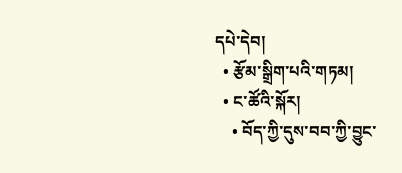དཔེ་དེབ།
  • རྩོམ་སྒྲིག་པའི་གཏམ།
  • ང་ཚོའི་སྐོར།
    • བོད་ཀྱི་དུས་བབ་ཀྱི་བྱུང་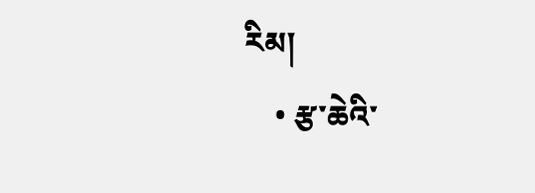རིམ།
    • རྩ་ཆེའི་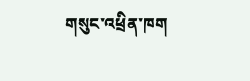གསུང་འཕྲིན་ཁག